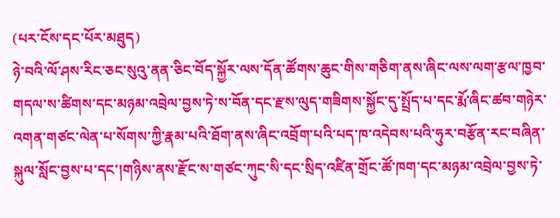(པར་ངོས་དང་པོར་མཐུད)
ཉེ་བའི་ལོ་ཤས་རིང་ཅང་སུའུ་ནན་ཅིང་བོད་སྐྱོར་ལས་དོན་ཚོགས་ཆུང་གིས་གཅིག་ནས་ཞིང་ལས་ལག་རྩལ་ཁྱབ་གདལ་ས་ཚིགས་དང་མཉམ་འབྲེལ་བྱས་ཏེ་ས་བོན་དང་རྫས་ལུད་གཟིགས་སྐྱོང་དུ་སྤྲོད་པ་དང་རྨོ་ཞིང་ཚབ་གཉེར་འགན་གཙང་ལེན་པ་སོགས་ཀྱི་རྣམ་པའི་ཐོག་ནས་ཞིང་འབྲོག་པའི་པད་ཁ་འདེབས་པའི་ཧུར་བརྩོན་རང་བཞིན་སྐུལ་སློང་བྱས་པ་དང་།གཉིས་ནས་རྫོང་ས་གཙང་ཀུང་སི་དང་སྲིད་འཛིན་གྲོང་ཚོ་ཁག་དང་མཉམ་འབྲེལ་བྱས་ཏེ་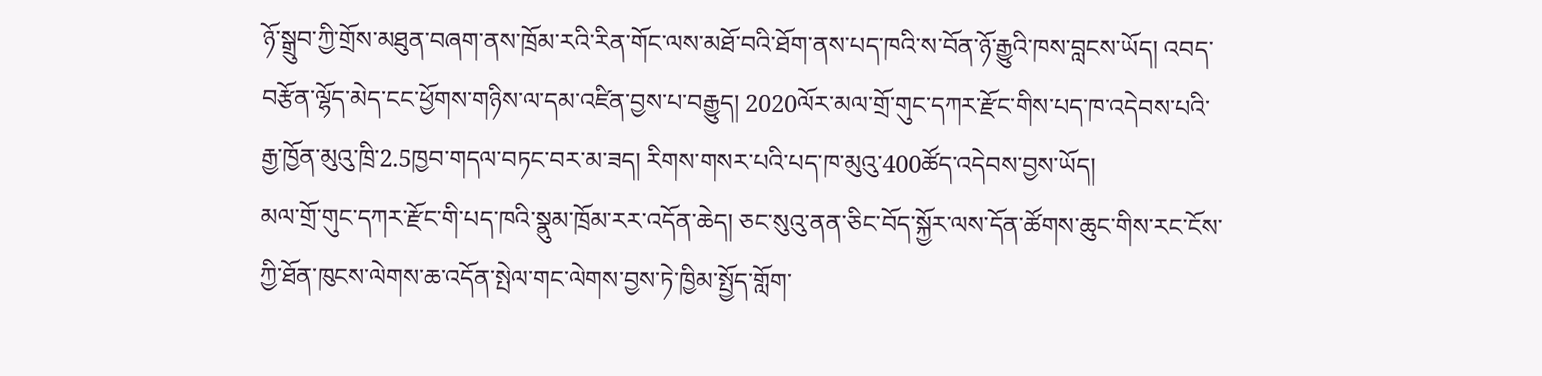ཉོ་སྒྲུབ་ཀྱི་གྲོས་མཐུན་བཞག་ནས་ཁྲོམ་རའི་རིན་གོང་ལས་མཐོ་བའི་ཐོག་ནས་པད་ཁའི་ས་བོན་ཉོ་རྒྱུའི་ཁས་བླངས་ཡོད། འབད་བརྩོན་ལྷོད་མེད་ངང་ཕྱོགས་གཉིས་ལ་དམ་འཛིན་བྱས་པ་བརྒྱུད། 2020ལོར་མལ་གྲོ་གུང་དཀར་རྫོང་གིས་པད་ཁ་འདེབས་པའི་རྒྱ་ཁྱོན་མུའུ་ཁྲི་2.5ཁྱབ་གདལ་བཏང་བར་མ་ཟད། རིགས་གསར་པའི་པད་ཁ་མུའུ་400ཚོད་འདེབས་བྱས་ཡོད།
མལ་གྲོ་གུང་དཀར་རྫོང་གི་པད་ཁའི་སྣུམ་ཁྲོམ་རར་འདོན་ཆེད། ཅང་སུའུ་ནན་ཅིང་བོད་སྐྱོར་ལས་དོན་ཚོགས་ཆུང་གིས་རང་ངོས་ཀྱི་ཐོན་ཁུངས་ལེགས་ཆ་འདོན་སྤེལ་གང་ལེགས་བྱས་ཏེ་ཁྱིམ་སྤྱོད་གློག་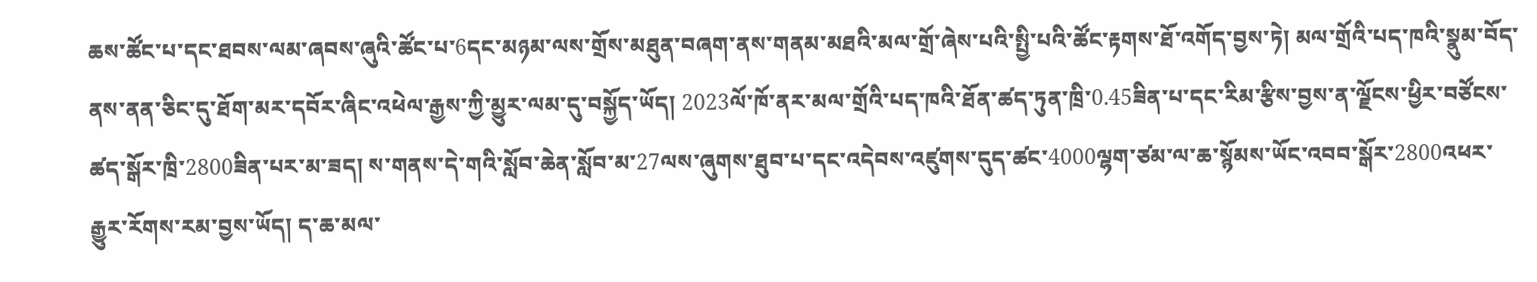ཆས་ཚོང་པ་དང་ཐབས་ལམ་ཞབས་ཞུའི་ཚོང་པ་6དང་མཉམ་ལས་གྲོས་མཐུན་བཞག་ནས་གནམ་མཐའི་མལ་གྲོ་ཞེས་པའི་སྤྱི་པའི་ཚོང་རྟགས་ཐོ་འགོད་བྱས་ཏེ། མལ་གྲོའི་པད་ཁའི་སྣུམ་བོད་ནས་ནན་ཅིང་དུ་ཐོག་མར་དབོར་ཞིང་འཕེལ་རྒྱས་ཀྱི་མྱུར་ལམ་དུ་བསྐྱོད་ཡོད། 2023ལོ་ཁོ་ནར་མལ་གྲོའི་པད་ཁའི་ཐོན་ཚད་ཏུན་ཁྲི་0.45ཟིན་པ་དང་རིམ་རྩིས་བྱས་ན་ལྗོངས་ཕྱིར་བཙོངས་ཚད་སྒོར་ཁྲི་2800ཟིན་པར་མ་ཟད། ས་གནས་དེ་གའི་སློབ་ཆེན་སློབ་མ་27ལས་ཞུགས་ཐུབ་པ་དང་འདེབས་འཛུགས་དུད་ཚང་4000ལྷག་ཙམ་ལ་ཆ་སྙོམས་ཡོང་འབབ་སྒོར་2800འཕར་རྒྱུར་རོགས་རམ་བྱས་ཡོད། ད་ཆ་མལ་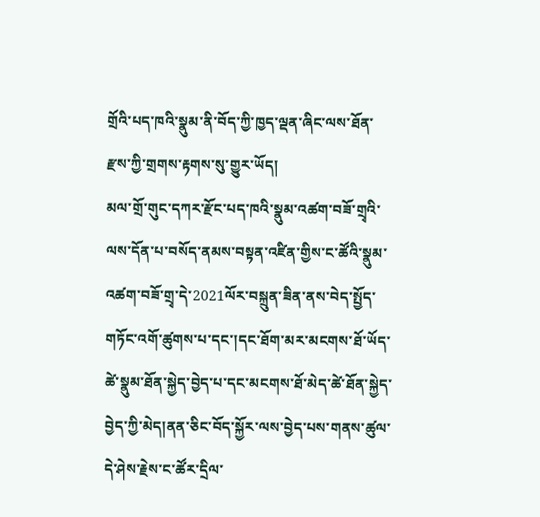གྲོའི་པད་ཁའི་སྣུམ་ནི་བོད་ཀྱི་ཁྱད་ལྡན་ཞིང་ལས་ཐོན་རྫས་ཀྱི་གྲགས་རྟགས་སུ་གྱུར་ཡོད།
མལ་གྲོ་གུང་དཀར་རྫོང་པད་ཁའི་སྣུམ་འཚག་བཟོ་གྲྭའི་ལས་དོན་པ་བསོད་ནམས་བསྟན་འཛིན་གྱིས་ང་ཚོའི་སྣུམ་འཚག་བཟོ་གྲྭ་དེ་2021ལོར་བསྐྲུན་ཟིན་ནས་བེད་སྤྱོད་གཏོང་འགོ་ཚུགས་པ་དང་།དང་ཐོག་མར་མངགས་ཐོ་ཡོད་ཚེ་སྣུམ་ཐོན་སྐྱེད་བྱེད་པ་དང་མངགས་ཐོ་མེད་ཚེ་ཐོན་སྐྱེད་བྱེད་ཀྱི་མེད།ནན་ཅིང་བོད་སྐྱོར་ལས་བྱེད་པས་གནས་ཚུལ་དེ་ཤེས་རྗེས་ང་ཚོར་དྲིལ་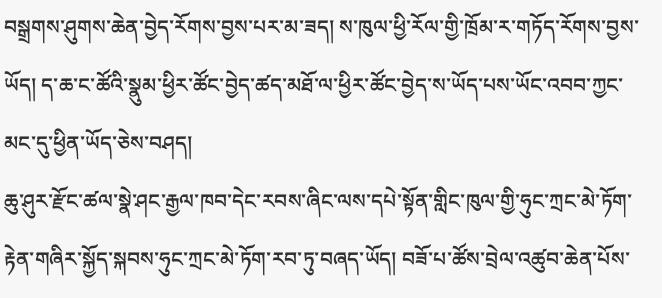བསྒྲགས་ཤུགས་ཆེན་བྱེད་རོགས་བྱས་པར་མ་ཟད། ས་ཁུལ་ཕྱི་རོལ་གྱི་ཁྲོམ་ར་གཏོད་རོགས་བྱས་ཡོད། ད་ཆ་ང་ཚོའི་སྣུམ་ཕྱིར་ཚོང་བྱེད་ཚད་མཐོ་ལ་ཕྱིར་ཚོང་བྱེད་ས་ཡོད་པས་ཡོང་འབབ་ཀྱང་མང་དུ་ཕྱིན་ཡོད་ཅེས་བཤད།
ཆུ་ཤུར་རྫོང་ཚལ་སྣེ་ཤང་རྒྱལ་ཁབ་དེང་རབས་ཞིང་ལས་དཔེ་སྟོན་གླིང་ཁུལ་གྱི་ཧུང་ཀྲང་མེ་ཏོག་རྟེན་གཞིར་སྐྱོད་སྐབས་ཧུང་ཀྲང་མེ་ཏོག་རབ་ཏུ་བཞད་ཡོད། བཟོ་པ་ཚོས་བྲེལ་འཚུབ་ཆེན་པོས་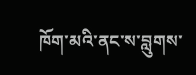ཁོག་མའི་ནང་ས་བླུགས་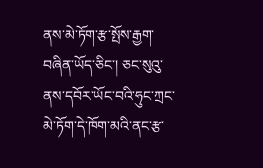ནས་མེ་ཏོག་རྩ་སྤོས་རྒྱག་བཞིན་ཡོད་ཅིང་། ཅང་སུའུ་ནས་དབོར་ཡོང་བའི་ཧུང་ཀྲང་མེ་ཏོག་དེ་ཁོག་མའི་ནང་རྩ་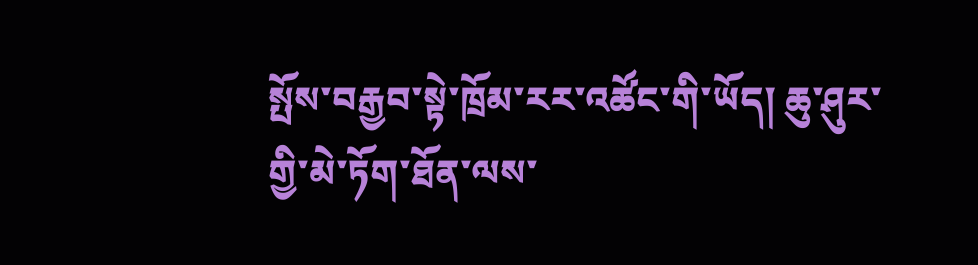སྤོས་བརྒྱབ་སྟེ་ཁྲོམ་རར་འཚོང་གི་ཡོད། ཆུ་ཤུར་གྱི་མེ་ཏོག་ཐོན་ལས་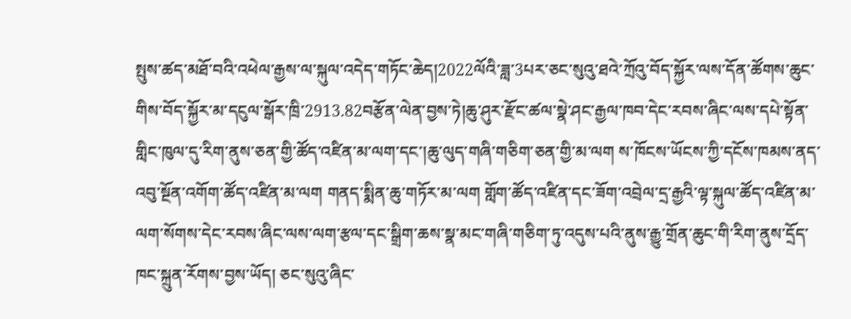སྤུས་ཚད་མཐོ་བའི་འཕེལ་རྒྱས་ལ་སྐུལ་འདེད་གཏོང་ཆེད།2022ལོའི་ཟླ་3པར་ཅང་སུའུ་ཐའེ་ཀྲོའུ་བོད་སྐྱོར་ལས་དོན་ཚོགས་ཆུང་གིས་བོད་སྐྱོར་མ་དངུལ་སྒོར་ཁྲི་2913.82བརྩོན་ལེན་བྱས་ཏེ།ཆུ་ཤུར་རྫོང་ཚལ་སྣེ་ཤང་རྒྱལ་ཁབ་དེང་རབས་ཞིང་ལས་དཔེ་སྟོན་གླིང་ཁུལ་དུ་རིག་ནུས་ཅན་གྱི་ཚོད་འཛིན་མ་ལག་དང་།ཆུ་ལུད་གཞི་གཅིག་ཅན་གྱི་མ་ལག ས་ཁོངས་ཡོངས་ཀྱི་དངོས་ཁམས་ནད་འབུ་སྔོན་འགོག་ཚོད་འཛིན་མ་ལག གནད་སྨིན་ཆུ་གཏོར་མ་ལག གློག་ཚོད་འཛིན་དང་ཟོག་འབྲེལ་དྲ་རྒྱའི་ལྟ་སྐུལ་ཚོད་འཛིན་མ་ལག་སོགས་དེང་རབས་ཞིང་ལས་ལག་རྩལ་དང་སྒྲིག་ཆས་སྣ་མང་གཞི་གཅིག་ཏུ་འདུས་པའི་ནུས་རྒྱུ་གྲོན་ཆུང་གི་རིག་ནུས་དྲོད་ཁང་སྐྲུན་རོགས་བྱས་ཡོད། ཅང་སུའུ་ཞིང་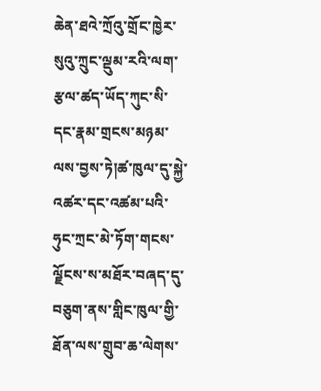ཆེན་ཐའེ་ཀྲོའུ་གྲོང་ཁྱེར་སུའུ་ཀྲུང་ལྡུམ་རའི་ལག་རྩལ་ཚད་ཡོད་ཀུང་སི་དང་རྣམ་གྲངས་མཉམ་ལས་བྱས་ཏེ།ཚ་ཁུལ་དུ་སྐྱེ་འཚར་དང་འཚམ་པའི་ཧུང་ཀྲང་མེ་ཏོག་གངས་ལྗོངས་ས་མཐོར་བཞད་དུ་བཅུག་ནས་གླིང་ཁུལ་གྱི་ཐོན་ལས་གྲུབ་ཆ་ལེགས་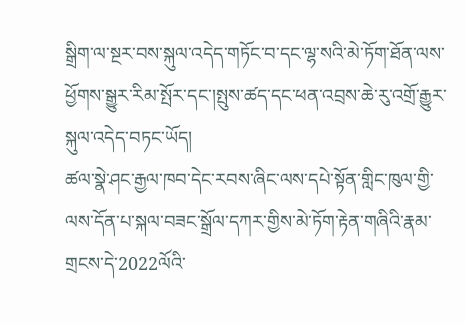སྒྲིག་ལ་སྔར་བས་སྐུལ་འདེད་གཏོང་བ་དང་ལྷ་སའི་མེ་ཏོག་ཐོན་ལས་ཕྱོགས་སྒྱུར་རིམ་སྤོར་དང་།སྤུས་ཚད་དང་ཕན་འབྲས་ཆེ་རུ་འགྲོ་རྒྱུར་སྐུལ་འདེད་བཏང་ཡོད།
ཚལ་སྣེ་ཤང་རྒྱལ་ཁབ་དེང་རབས་ཞིང་ལས་དཔེ་སྟོན་གླིང་ཁུལ་གྱི་ལས་དོན་པ་སྐལ་བཟང་སྒྲོལ་དཀར་གྱིས་མེ་ཏོག་རྟེན་གཞིའི་རྣམ་གྲངས་དེ་2022ལོའི་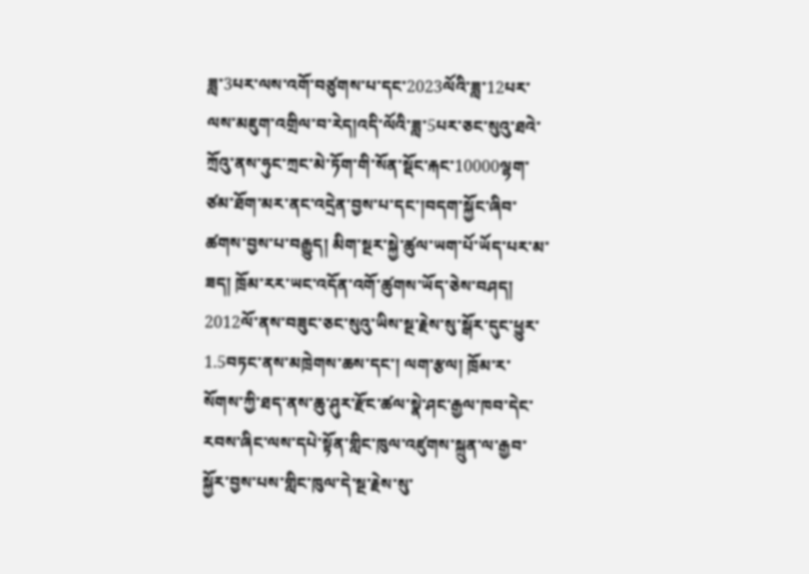ཟླ་3པར་ལས་འགོ་བཙུགས་པ་དང་2023ལོའི་ཟླ་12པར་ལས་མཇུག་འགྲིལ་བ་རེད།འདི་ལོའི་ཟླ་5པར་ཅང་སུའུ་ཐའེ་ཀྲོའུ་ནས་ཧུང་ཀྲང་མེ་ཏོག་གི་སོན་སྡོང་རྐང་10000ལྷག་ཙམ་ཐོག་མར་ནང་འདྲེན་བྱས་པ་དང་།བདག་སྐྱོང་ཞིབ་ཚགས་བྱས་པ་བརྒྱུད། མིག་སྔར་སྐྱེ་ཚུལ་ཡག་པོ་ཡོད་པར་མ་ཟད། ཁྲོམ་རར་ཡང་འདོན་འགོ་ཚུགས་ཡོད་ཅེས་བཤད།
2012ལོ་ནས་བཟུང་ཅང་སུའུ་ཡིས་སྔ་རྗེས་སུ་སྒོར་དུང་ཕྱུར་1.5བཏང་ནས་མཁྲེགས་ཆས་དང་། ལག་རྩལ། ཁྲོམ་ར་སོགས་ཀྱི་ཐད་ནས་ཆུ་ཤུར་རྫོང་ཚལ་སྣེ་ཤང་རྒྱལ་ཁབ་དེང་རབས་ཞིང་ལས་དཔེ་སྟོན་གླིང་ཁུལ་འཛུགས་སྐྲུན་ལ་རྒྱབ་སྐྱོར་བྱས་པས་གླིང་ཁུལ་དེ་སྔ་རྗེས་སུ་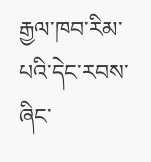རྒྱལ་ཁབ་རིམ་པའི་དེང་རབས་ཞིང་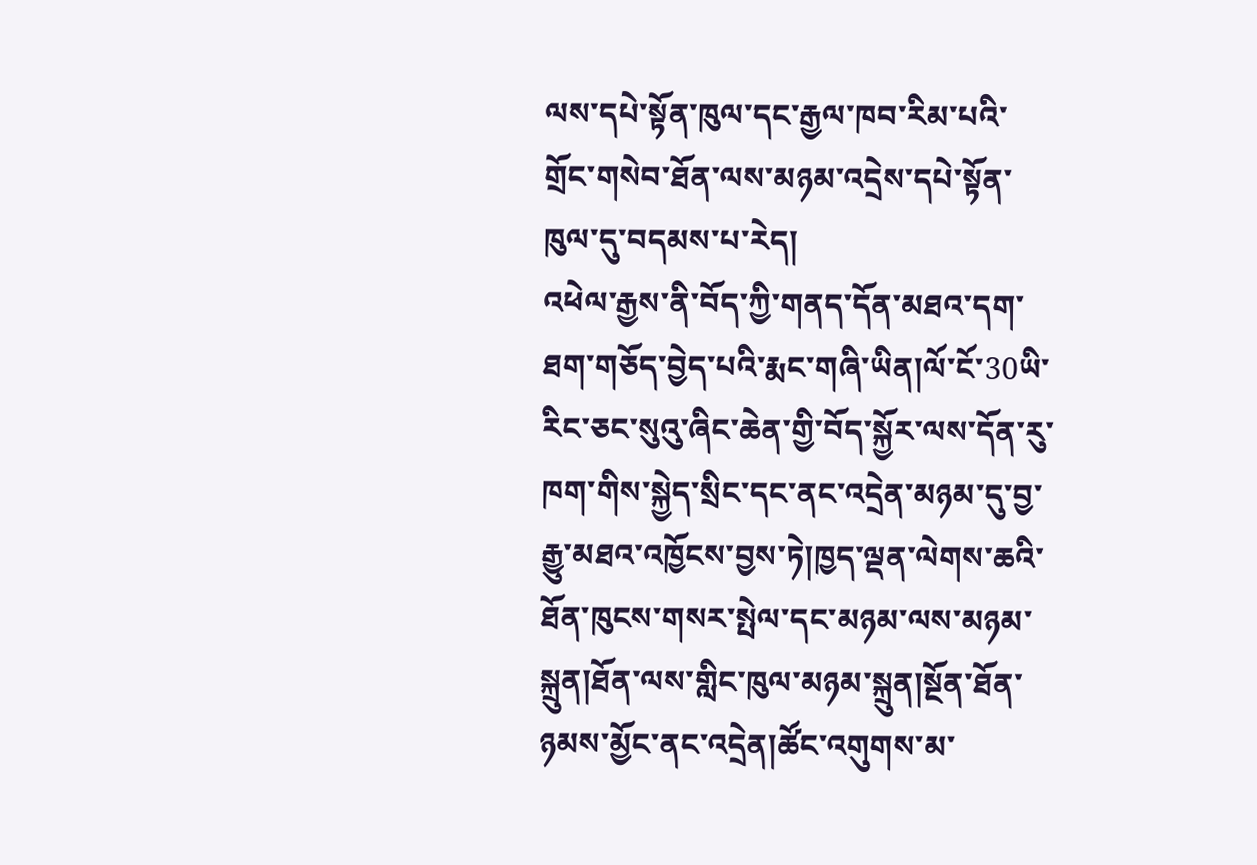ལས་དཔེ་སྟོན་ཁུལ་དང་རྒྱལ་ཁབ་རིམ་པའི་གྲོང་གསེབ་ཐོན་ལས་མཉམ་འདྲེས་དཔེ་སྟོན་ཁུལ་དུ་བདམས་པ་རེད།
འཕེལ་རྒྱས་ནི་བོད་ཀྱི་གནད་དོན་མཐའ་དག་ཐག་གཅོད་བྱེད་པའི་རྨང་གཞི་ཡིན།ལོ་ངོ་30ཡི་རིང་ཅང་སུའུ་ཞིང་ཆེན་གྱི་བོད་སྐྱོར་ལས་དོན་རུ་ཁག་གིས་སྐྱེད་སྲིང་དང་ནང་འདྲེན་མཉམ་དུ་བྱ་རྒྱུ་མཐའ་འཁྱོངས་བྱས་ཏེ།ཁྱད་ལྡན་ལེགས་ཆའི་ཐོན་ཁུངས་གསར་སྤེལ་དང་མཉམ་ལས་མཉམ་སྐྲུན།ཐོན་ལས་གླིང་ཁུལ་མཉམ་སྐྲུན།སྔོན་ཐོན་ཉམས་མྱོང་ནང་འདྲེན།ཚོང་འགུགས་མ་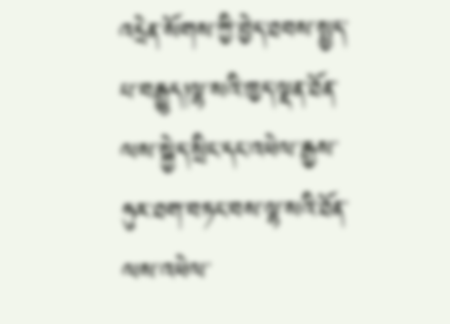འདྲེན་སོགས་ཀྱི་བྱེད་ཐབས་སྤྱད་པ་བརྒྱུད།ལྷ་སའི་ཁྱད་ལྡན་ཐོན་ལས་སྐྱེད་སྲིང་དང་འཕེལ་རྒྱས་ཧུར་ཐག་བཏང་བས་ལྷ་སའི་ཐོན་ལས་འཕེལ་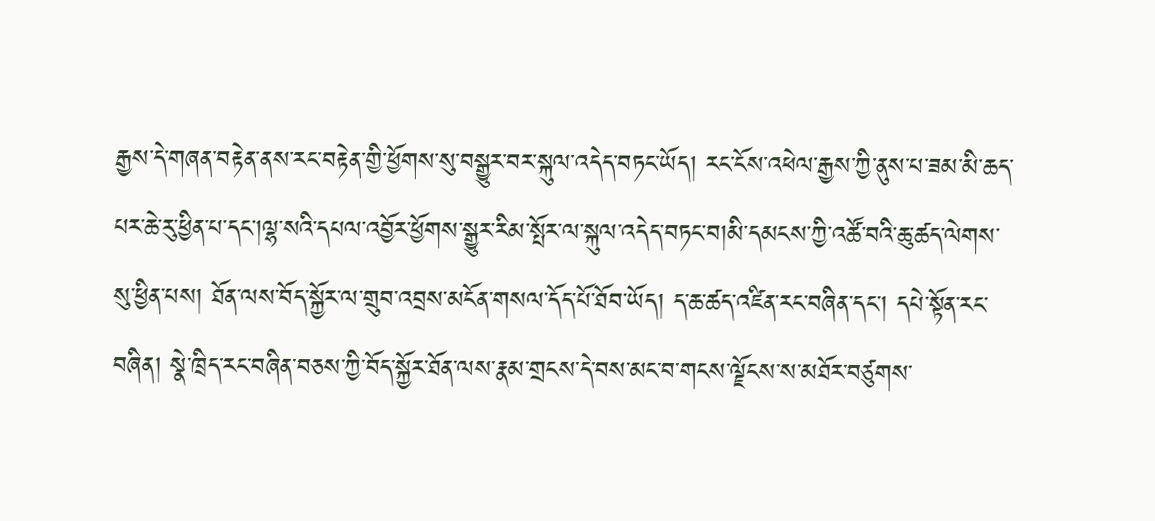རྒྱས་དེ་གཞན་བརྟེན་ནས་རང་བརྟེན་གྱི་ཕྱོགས་སུ་བསྒྱུར་བར་སྐུལ་འདེད་བཏང་ཡོད། རང་ངོས་འཕེལ་རྒྱས་ཀྱི་ནུས་པ་ཟམ་མི་ཆད་པར་ཆེ་རུ་ཕྱིན་པ་དང་།ལྷ་སའི་དཔལ་འབྱོར་ཕྱོགས་སྒྱུར་རིམ་སྤོར་ལ་སྐུལ་འདེད་བཏང་བ།མི་དམངས་ཀྱི་འཚོ་བའི་ཆུ་ཚད་ལེགས་སུ་ཕྱིན་པས། ཐོན་ལས་བོད་སྐྱོར་ལ་གྲུབ་འབྲས་མངོན་གསལ་དོད་པོ་ཐོབ་ཡོད། ད་ཆ་ཚད་འཛིན་རང་བཞིན་དང་། དཔེ་སྟོན་རང་བཞིན། སྣེ་ཁྲིད་རང་བཞིན་བཅས་ཀྱི་བོད་སྐྱོར་ཐོན་ལས་རྣམ་གྲངས་དེ་བས་མང་བ་གངས་ལྗོངས་ས་མཐོར་བཙུགས་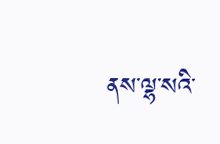ནས་ལྷ་སའི་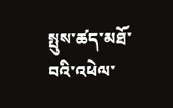སྤུས་ཚད་མཐོ་བའི་འཕེལ་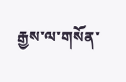རྒྱས་ལ་གསོན་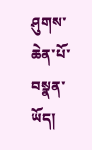ཤུགས་ཆེན་པོ་བསྣན་ཡོད།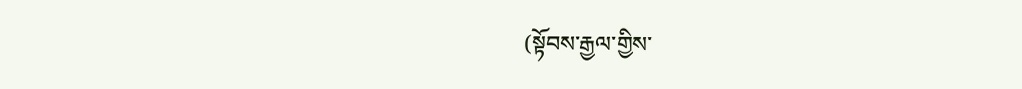(སྟོབས་རྒྱལ་གྱིས་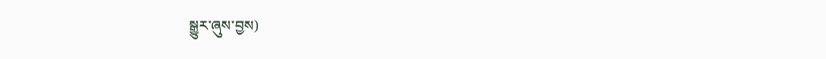སྒྱུར་ཞུས་བྱས)